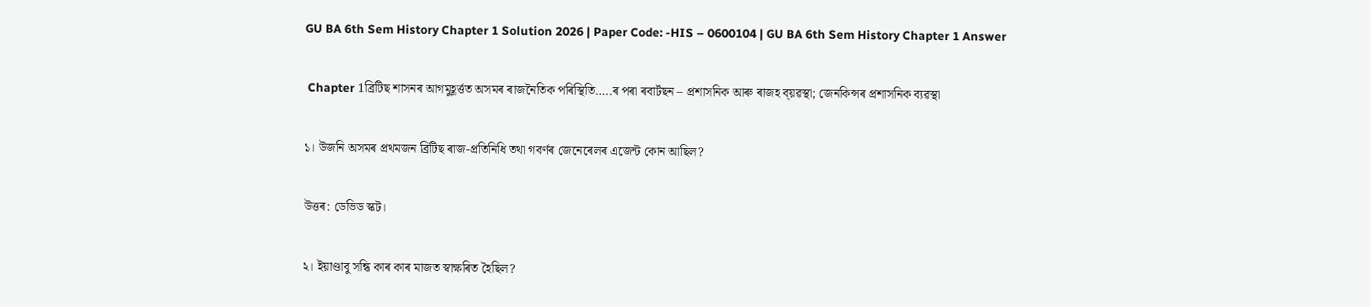GU BA 6th Sem History Chapter 1 Solution 2026 | Paper Code: -HIS – 0600104 | GU BA 6th Sem History Chapter 1 Answer

 Chapter 1ব্ৰিটিছ শাসনৰ আগমুহূৰ্ত্তত অসমৰ ৰাজনৈতিক পৰিস্থিতি…..ৰ পৰা ৰবাৰ্টছন – প্ৰশাসনিক আৰু ৰাজহ ব্য়ৱস্থা; জেনকিন্সৰ প্ৰশাসনিক ব্যৱস্থা

১। উজনি অসমৰ প্ৰথমজন ব্রিটিছ ৰাজ-প্রতিনিধি তথা গবৰ্ণৰ জেনেৰেলৰ এজেন্ট কোন আছিল?

উত্তৰ: ডেভিড স্কট।

২। ইয়াণ্ডাবু সন্ধি কাৰ কাৰ মাজত স্বাক্ষৰিত হৈছিল?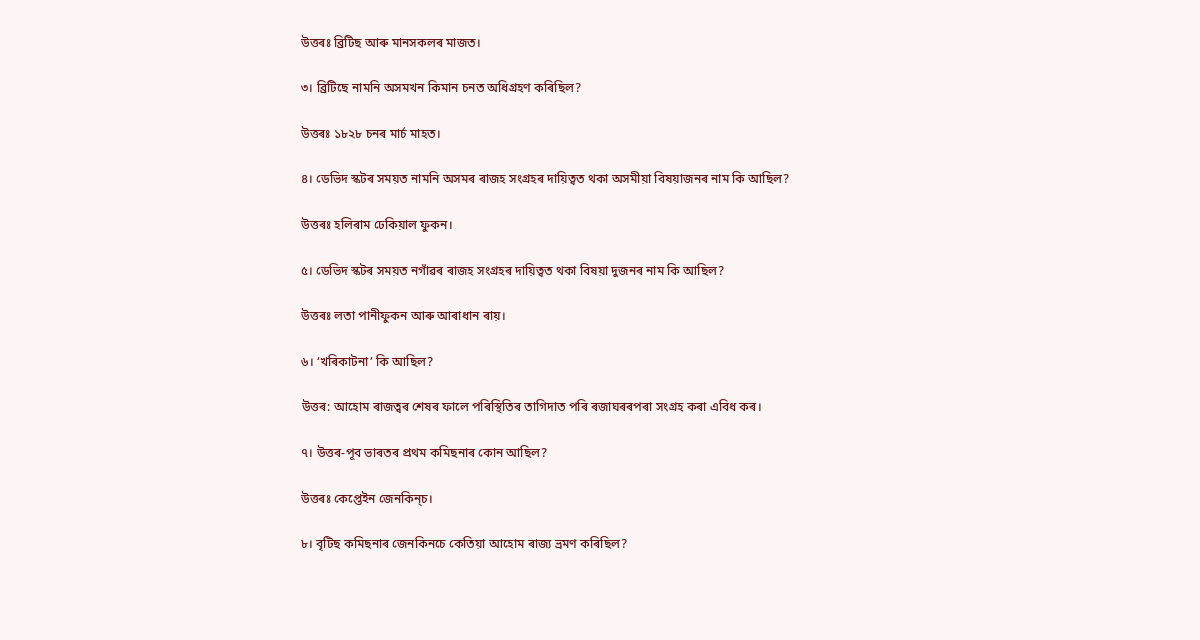উত্তৰঃ ব্ৰিটিছ আৰু মানসকলৰ মাজত।

৩। ব্রিটিছে নামনি অসমখন কিমান চনত অধিগ্রহণ কৰিছিল?

উত্তৰঃ ১৮২৮ চনৰ মাৰ্চ মাহত।

৪। ডেভিদ স্কটৰ সময়ত নামনি অসমৰ ৰাজহ সংগ্ৰহৰ দায়িত্বত থকা অসমীয়া বিষয়াজনৰ নাম কি আছিল?

উত্তৰঃ হলিৰাম ঢেকিয়াল ফুকন।

৫। ডেভিদ স্কটৰ সময়ত নগাঁৱৰ ৰাজহ সংগ্ৰহৰ দায়িত্বত থকা বিষয়া দুজনৰ নাম কি আছিল?

উত্তৰঃ লতা পানীফুকন আৰু আৰাধান ৰায়।

৬। ‘খৰিকাটনা’ কি আছিল?

উত্তৰ: আহোম ৰাজত্বৰ শেষৰ ফালে পৰিস্থিতিৰ তাগিদাত পৰি ৰজাঘৰৰপৰা সংগ্ৰহ কৰা এবিধ কৰ।

৭। উত্তৰ-পূব ভাৰতৰ প্ৰথম কমিছনাৰ কোন আছিল?

উত্তৰঃ কেপ্তেইন জেনকিন্‌চ।

৮। বৃটিছ কমিছনাৰ জেনকিনচে কেতিয়া আহোম ৰাজ্য ভ্ৰমণ কৰিছিল?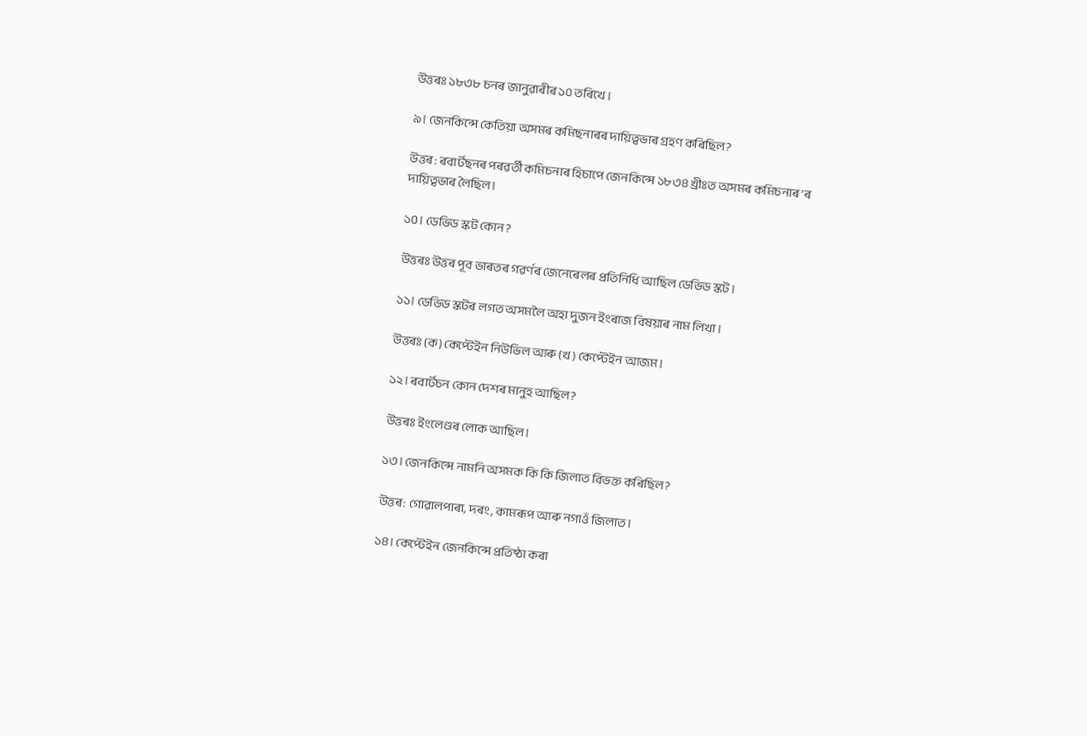উত্তৰঃ ১৮৩৮ চনৰ জানুৱাৰীৰ ১০ তৰিখে।

৯। জেনকিন্সে কেতিয়া অসমৰ কমিছনাৰৰ দায়িত্বভাৰ গ্ৰহণ কৰিছিল?

উত্তৰ : ৰবাৰ্টছনৰ পৰৱৰ্তী কমিচনাৰ হিচাপে জেনকিন্সে ১৮৩৪ খ্ৰীঃত অসমৰ কমিচনাৰ’ৰ দায়িত্বভাৰ লৈছিল।

১0। ডেভিড স্কট কোন?

উত্তৰঃ উত্তৰ পূব ভাৰতৰ গৱৰ্ণৰ জেনেৰেলৰ প্ৰতিনিধি আছিল ডেভিড স্কট।

১১। ডেভিড স্কটৰ লগত অসমলৈ অহা দুজন ইংৰাজ বিষয়াৰ নাম লিখা।

উত্তৰঃ (ক) কেপ্টেইন নিউভিল আৰু (খ) কেপ্টেইন আজম।

১২। ৰবাৰ্টচন কোন দেশৰ মানুহ আছিল?

উত্তৰঃ ইংলেণ্ডৰ লোক আছিল।

১৩। জেনকিন্সে নামনি অসমক কি কি জিলাত বিভক্ত কৰিছিল?

উত্তৰ: গোৱালপাৰা, দৰং, কামৰূপ আৰু নগাওঁ জিলাত।

১৪। কেপ্টেইন জেনকিন্সে প্ৰতিষ্ঠা কৰা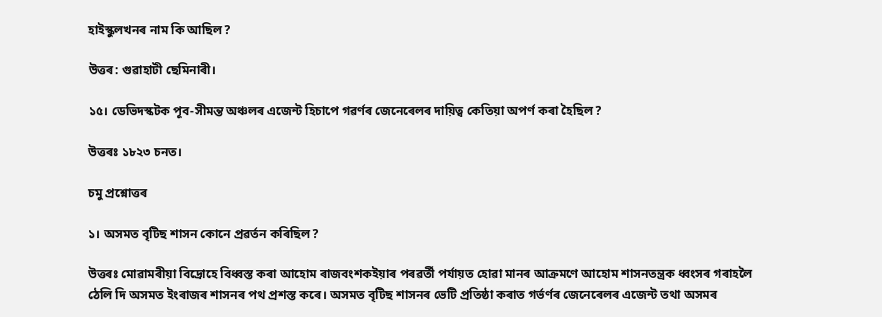হাইস্কুলখনৰ নাম কি আছিল?

উত্তৰ: গুৱাহাটী ছেমিনাৰী।

১৫। ডেভিদস্কটক পূব-সীমন্ত অঞ্চলৰ এজেন্ট হিচাপে গৱৰ্ণৰ জেনেৰেলৰ দায়িত্ব কেতিয়া অপৰ্ণ কৰা হৈছিল?

উত্তৰঃ ১৮২৩ চনত।

চমু প্রশ্নোত্তৰ

১। অসমত বৃটিছ শাসন কোনে প্ৰৱৰ্তন কৰিছিল?

উত্তৰঃ মোৱামৰীয়া বিদ্রোহে বিধ্বস্ত কৰা আহোম ৰাজবংশকইয়াৰ পৰৱৰ্তী পৰ্যায়ত হোৱা মানৰ আক্রমণে আহোম শাসনতন্ত্রক ধ্বংসৰ গৰাহলৈ ঠেলি দি অসমত ইংৰাজৰ শাসনৰ পথ প্রশস্ত কৰে। অসমত বৃটিছ শাসনৰ ভেটি প্রতিষ্ঠা কৰাত গৰ্ভৰ্ণৰ জেনেৰেলৰ এজেন্ট তথা অসমৰ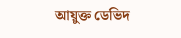আয়ুক্ত ডেভিদ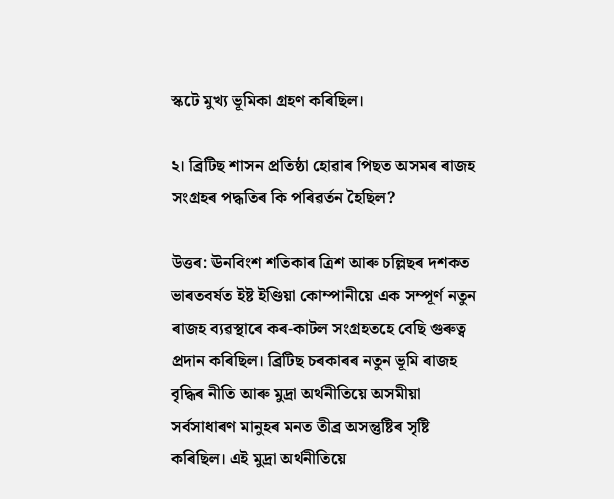স্কটে মুখ্য ভূমিকা গ্রহণ কৰিছিল।

২। ব্রিটিছ শাসন প্রতিষ্ঠা হোৱাৰ পিছত অসমৰ ৰাজহ সংগ্ৰহৰ পদ্ধতিৰ কি পৰিৱৰ্তন হৈছিল?

উত্তৰ: ঊনবিংশ শতিকাৰ ত্ৰিশ আৰু চল্লিছৰ দশকত ভাৰতবৰ্ষত ইষ্ট ইণ্ডিয়া কোম্পানীয়ে এক সম্পূর্ণ নতুন ৰাজহ ব্যৱস্থাৰে কৰ-কাটল সংগ্ৰহতহে বেছি গুৰুত্ব প্রদান কৰিছিল। ব্ৰিটিছ চৰকাৰৰ নতুন ভূমি ৰাজহ বৃদ্ধিৰ নীতি আৰু মুদ্রা অর্থনীতিয়ে অসমীয়া সৰ্বসাধাৰণ মানুহৰ মনত তীব্ৰ অসন্তুষ্টিৰ সৃষ্টি কৰিছিল। এই মুদ্রা অর্থনীতিয়ে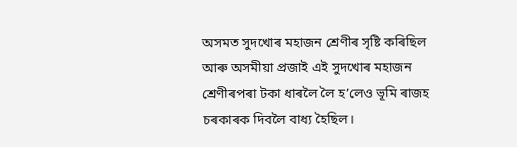অসমত সুদখোৰ মহাজন শ্ৰেণীৰ সৃষ্টি কৰিছিল আৰু অসমীয়া প্ৰজাই এই সুদখোৰ মহাজন শ্ৰেণীৰপৰা টকা ধাৰলৈ লৈ হ’লেও ভূমি ৰাজহ চৰকাৰক দিবলৈ বাধ্য হৈছিল।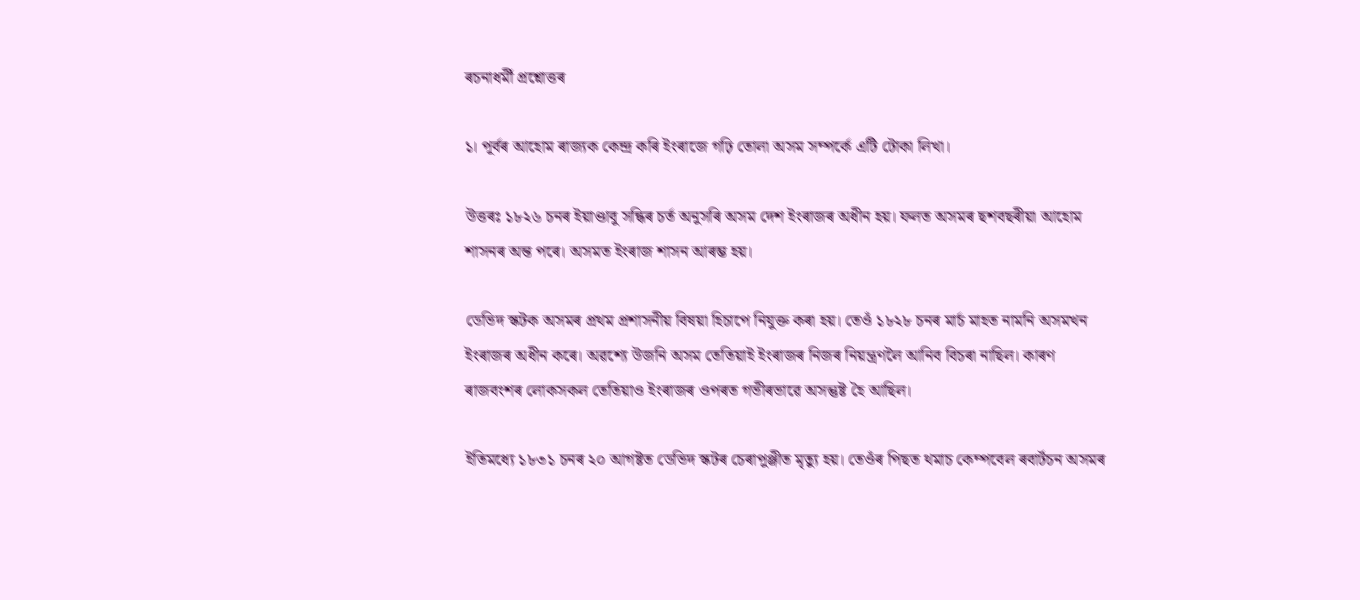ৰচনাধৰ্মী প্রশ্নোত্তৰ

১। পূৰ্বৰ আহোম ৰাজ্যক কেন্দ্ৰ কৰি ইংৰাজে গঢ়ি তোলা অসম সম্পর্কে এটি টোকা লিখা।

উত্তৰঃ ১৮২৬ চনৰ ইয়াণ্ডাবু সন্ধিৰ চৰ্ত অনুসৰি অসম দেশ ইংৰাজৰ অধীন হয়। ফলত অসমৰ ছশবছৰীয়া আহোম শাসনৰ অন্ত পৰে। অসমত ইংৰাজ শাসন আৰম্ভ হয়।

ডেভিদ স্কটক অসমৰ প্ৰথম প্ৰশাসনীয় বিষয়া হিচাপে নিযুক্ত কৰা হয়। তেওঁ ১৮২৮ চনৰ মাৰ্চ মাহত নামনি অসমখন ইংৰাজৰ অধীন কৰে। অৱশ্যে উজনি অসম তেতিয়াই ইংৰাজৰ নিজৰ নিয়ন্ত্ৰণলৈ আনিব বিচৰা নাছিল। কাৰণ ৰাজবংশৰ লোকসকল তেতিয়াও ইংৰাজৰ ওপৰত গভীৰভাৱে অসন্তুষ্ট হৈ আছিল।

ইতিমধ্যে ১৮৩১ চনৰ ২০ আগষ্টত ডেভিদ স্কটৰ চেৰাপুঞ্জীত মৃত্যু হয়। তেওঁৰ পিছত থমাচ কেম্পবেল ৰবাৰ্টচন অসমৰ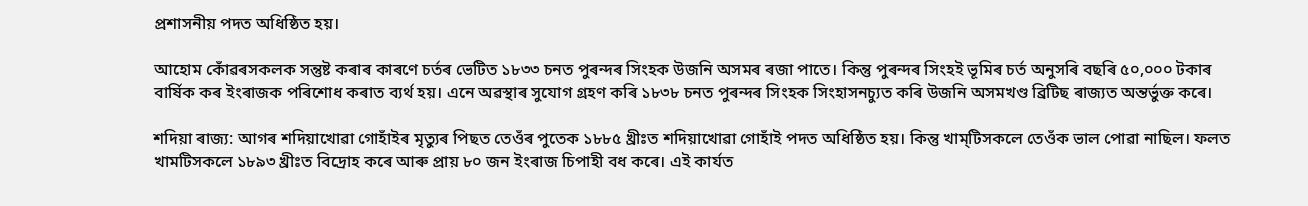প্ৰশাসনীয় পদত অধিষ্ঠিত হয়।

আহোম কোঁৱৰসকলক সন্তুষ্ট কৰাৰ কাৰণে চৰ্তৰ ভেটিত ১৮৩৩ চনত পুৰন্দৰ সিংহক উজনি অসমৰ ৰজা পাতে। কিন্তু পুৰন্দৰ সিংহই ভূমিৰ চৰ্ত অনুসৰি বছৰি ৫০,০০০ টকাৰ বার্ষিক কৰ ইংৰাজক পৰিশোধ কৰাত ব্যর্থ হয়। এনে অৱস্থাৰ সুযোগ গ্রহণ কৰি ১৮৩৮ চনত পুৰন্দৰ সিংহক সিংহাসনচ্যুত কৰি উজনি অসমখণ্ড ব্ৰিটিছ ৰাজ্যত অন্তর্ভুক্ত কৰে।

শদিয়া ৰাজ্য: আগৰ শদিয়াখোৱা গোহাঁইৰ মৃত্যুৰ পিছত তেওঁৰ পুতেক ১৮৮৫ খ্রীঃত শদিয়াখোৱা গোহাঁই পদত অধিষ্ঠিত হয়। কিন্তু খাম্টিসকলে তেওঁক ভাল পোৱা নাছিল। ফলত খামটিসকলে ১৮৯৩ খ্রীঃত বিদ্রোহ কৰে আৰু প্ৰায় ৮০ জন ইংৰাজ চিপাহী বধ কৰে। এই কাৰ্যত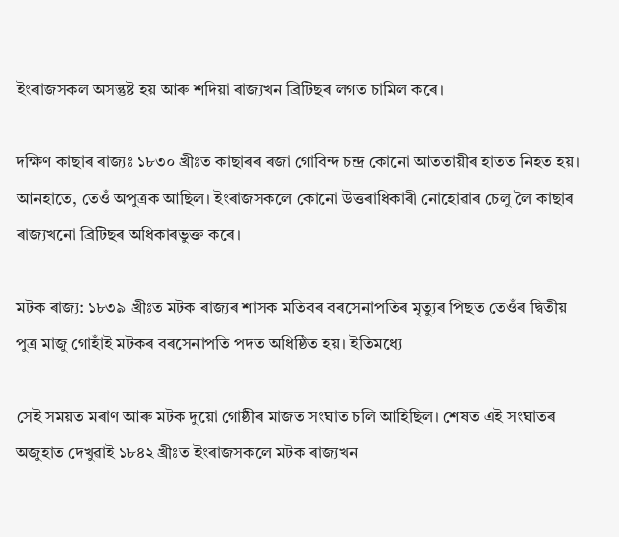ইংৰাজসকল অসন্তুষ্ট হয় আৰু শদিয়া ৰাজ্যখন ব্ৰিটিছৰ লগত চামিল কৰে।

দক্ষিণ কাছাৰ ৰাজ্যঃ ১৮৩০ খ্ৰীঃত কাছাৰৰ ৰজা গোবিন্দ চন্দ্ৰ কোনো আততায়ীৰ হাতত নিহত হয়। আনহাতে, তেওঁ অপুত্রক আছিল। ইংৰাজসকলে কোনো উত্তৰাধিকাৰী নোহোৱাৰ চেলু লৈ কাছাৰ ৰাজ্যখনো ব্ৰিটিছৰ অধিকাৰভুক্ত কৰে।

মটক ৰাজ্য: ১৮৩৯ খ্রীঃত মটক ৰাজ্যৰ শাসক মতিবৰ বৰসেনাপতিৰ মৃত্যুৰ পিছত তেওঁৰ দ্বিতীয় পুত্ৰ মাজু গোহাঁই মটকৰ বৰসেনাপতি পদত অধিষ্ঠিত হয়। ইতিমধ্যে

সেই সময়ত মৰাণ আৰু মটক দুয়ো গোষ্ঠীৰ মাজত সংঘাত চলি আহিছিল। শেষত এই সংঘাতৰ অজুহাত দেখুৱাই ১৮৪২ খ্ৰীঃত ইংৰাজসকলে মটক ৰাজ্যখন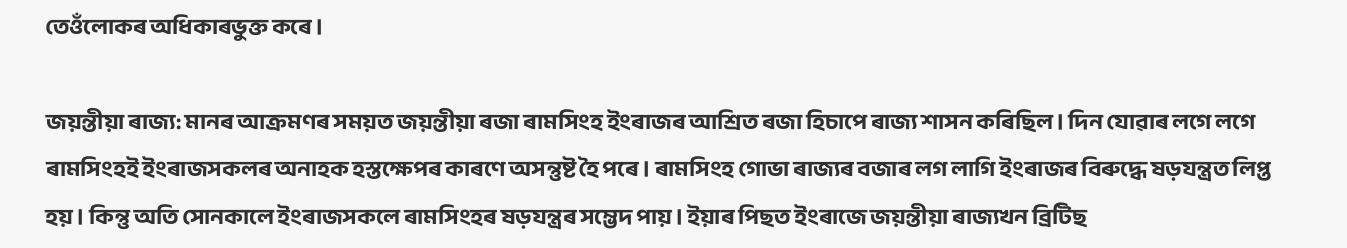তেওঁলোকৰ অধিকাৰভুক্ত কৰে।

জয়ন্তীয়া ৰাজ্য: মানৰ আক্ৰমণৰ সময়ত জয়ন্তীয়া ৰজা ৰামসিংহ ইংৰাজৰ আশ্রিত ৰজা হিচাপে ৰাজ্য শাসন কৰিছিল। দিন যোৱাৰ লগে লগে ৰামসিংহই ইংৰাজসকলৰ অনাহক হস্তক্ষেপৰ কাৰণে অসন্তুষ্ট হৈ পৰে। ৰামসিংহ গোভা ৰাজ্যৰ বজাৰ লগ লাগি ইংৰাজৰ বিৰুদ্ধে ষড়যন্ত্রত লিপ্ত হয়। কিন্তু অতি সোনকালে ইংৰাজসকলে ৰামসিংহৰ ষড়যন্ত্ৰৰ সম্ভেদ পায়। ইয়াৰ পিছত ইংৰাজে জয়ন্তীয়া ৰাজ্যখন ব্ৰিটিছ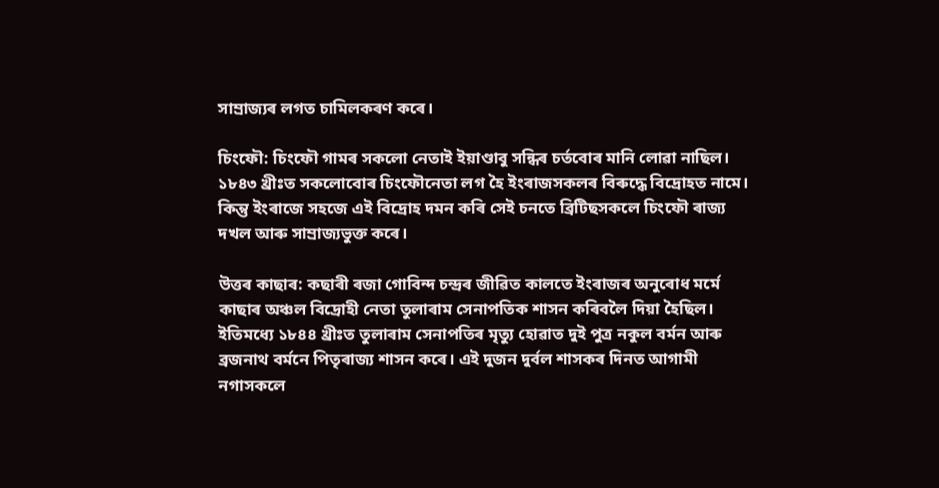সাম্ৰাজ্যৰ লগত চামিলকৰণ কৰে।

চিংফৌ: চিংফৌ গামৰ সকলো নেতাই ইয়াণ্ডাবু সন্ধিৰ চৰ্তবোৰ মানি লোৱা নাছিল। ১৮৪৩ খ্রীঃত সকলোবোৰ চিংফৌনেতা লগ হৈ ইংৰাজসকলৰ বিৰুদ্ধে বিদ্রোহত নামে। কিন্তু ইংৰাজে সহজে এই বিদ্রোহ দমন কৰি সেই চনতে ব্রিটিছসকলে চিংফৌ ৰাজ্য দখল আৰু সাম্রাজ্যভুক্ত কৰে।

উত্তৰ কাছাৰ: কছাৰী ৰজা গোবিন্দ চন্দ্ৰৰ জীৱিত কালতে ইংৰাজৰ অনুৰোধ মৰ্মে কাছাৰ অঞ্চল বিদ্রোহী নেতা তুলাৰাম সেনাপতিক শাসন কৰিবলৈ দিয়া হৈছিল। ইতিমধ্যে ১৮৪৪ খ্রীঃত তুলাৰাম সেনাপতিৰ মৃত্যু হোৱাত দুই পুত্ৰ নকুল বৰ্মন আৰু ব্রজনাথ বৰ্মনে পিতৃৰাজ্য শাসন কৰে। এই দুজন দুৰ্বল শাসকৰ দিনত আগামী নগাসকলে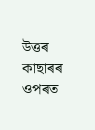উত্তৰ কাছাৰৰ ওপৰত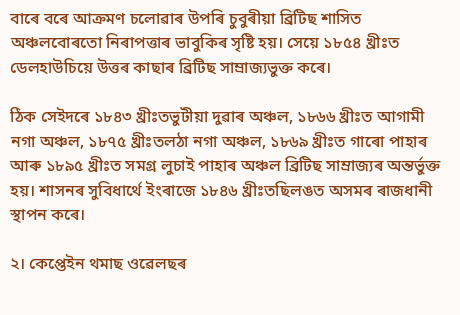বাৰে বৰে আক্ৰমণ চলোৱাৰ উপৰি চুবুৰীয়া ব্রিটিছ শাসিত অঞ্চলবোৰতো নিৰাপত্তাৰ ভাবুকিৰ সৃষ্টি হয়। সেয়ে ১৮৫৪ খ্রীঃত ডেলহাউচিয়ে উত্তৰ কাছাৰ ব্ৰিটিছ সাম্রাজ্যভুক্ত কৰে।

ঠিক সেইদৰে ১৮৪৩ খ্ৰীঃতভুটীয়া দুৱাৰ অঞ্চল, ১৮৬৬ খ্রীঃত আগামী নগা অঞ্চল, ১৮৭৫ খ্রীঃতলঠা নগা অঞ্চল, ১৮৬৯ খ্রীঃত গাৰো পাহাৰ আৰু ১৮৯৫ খ্রীঃত সমগ্র লুচাই পাহাৰ অঞ্চল ব্ৰিটিছ সাম্ৰাজ্যৰ অন্তৰ্ভুক্ত হয়। শাসনৰ সুবিধার্থে ইংৰাজে ১৮৪৬ খ্ৰীঃতছিলঙত অসমৰ ৰাজধানী স্থাপন কৰে।

২। কেপ্তেইন থমাছ ওৱেলছৰ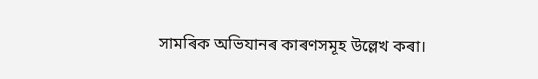সামৰিক অভিযানৰ কাৰণসমূহ উল্লেখ কৰা।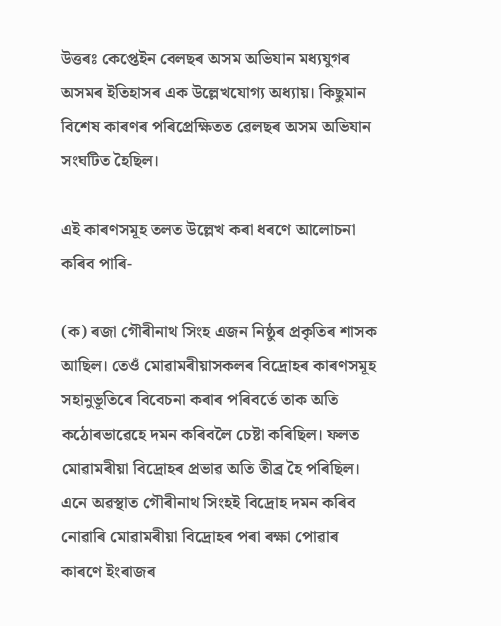উত্তৰঃ কেপ্তেইন বেলছৰ অসম অভিযান মধ্যযুগৰ অসমৰ ইতিহাসৰ এক উল্লেখযোগ্য অধ্যায়। কিছুমান বিশেষ কাৰণৰ পৰিপ্ৰেক্ষিতত ৱেলছৰ অসম অভিযান সংঘটিত হৈছিল।

এই কাৰণসমূহ তলত উল্লেখ কৰা ধৰণে আলোচনা কৰিব পাৰি-

(ক) ৰজা গৌৰীনাথ সিংহ এজন নিষ্ঠুৰ প্ৰকৃতিৰ শাসক আছিল। তেওঁ মোৱামৰীয়াসকলৰ বিদ্ৰোহৰ কাৰণসমূহ সহানুভূতিৰে বিবেচনা কৰাৰ পৰিবৰ্তে তাক অতি কঠোৰভাৱেহে দমন কৰিবলৈ চেষ্টা কৰিছিল। ফলত মোৱামৰীয়া বিদ্ৰোহৰ প্ৰভাৱ অতি তীব্ৰ হৈ পৰিছিল। এনে অৱস্থাত গৌৰীনাথ সিংহই বিদ্রোহ দমন কৰিব নোৱাৰি মোৱামৰীয়া বিদ্ৰোহৰ পৰা ৰক্ষা পোৱাৰ কাৰণে ইংৰাজৰ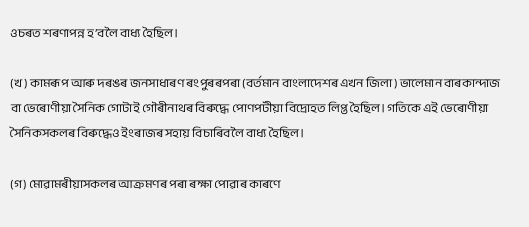ওচৰত শৰণাপন্ন হ’বলৈ বাধ্য হৈছিল।

(খ) কামৰূপ আৰু দৰঙৰ জনসাধাৰণ ৰংপুৰৰপৰা (বর্তমান বাংলাদেশৰ এখন জিলা) ভালেমান বাৰকান্দাজ বা ভেৰোণীয়া সৈনিক গোটাই গৌৰীনাথৰ বিৰুদ্ধে পোণপটীয়া বিদ্রোহত লিপ্ত হৈছিল। গতিকে এই ভেৰোণীয়া সৈনিকসকলৰ বিৰুদ্ধেও ইংৰাজৰ সহায় বিচাৰিবলৈ বাধ্য হৈছিল।

(গ) মোৱামৰীয়াসকলৰ আক্ৰমণৰ পৰা ৰক্ষা পোৱাৰ কাৰণে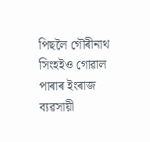পিছলৈ গৌৰীনাথ সিংহইও গোৱাল পাৰাৰ ইংৰাজ ব্যৱসায়ী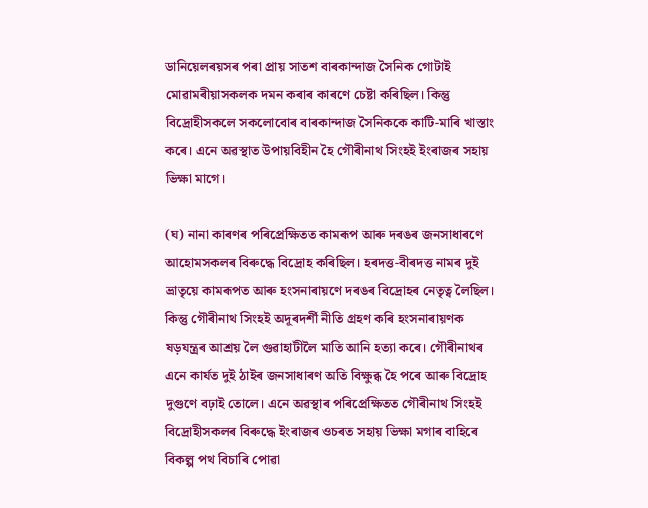ডানিয়েলৰয়সৰ পৰা প্রায় সাতশ বাৰকান্দাজ সৈনিক গোটাই মোৱামৰীয়াসকলক দমন কৰাৰ কাৰণে চেষ্টা কৰিছিল। কিন্তু বিদ্রোহীসকলে সকলোবোৰ বাৰকান্দাজ সৈনিককে কাটি-মাৰি খাস্তাং কৰে। এনে অৱস্থাত উপায়বিহীন হৈ গৌৰীনাথ সিংহই ইংৰাজৰ সহায় ভিক্ষা মাগে।

(ঘ) নানা কাৰণৰ পৰিপ্ৰেক্ষিতত কামৰূপ আৰু দৰঙৰ জনসাধাৰণে আহোমসকলৰ বিৰুদ্ধে বিদ্ৰোহ কৰিছিল। হৰদত্ত-বীৰদত্ত নামৰ দুই ভ্রাতৃয়ে কামৰূপত আৰু হংসনাৰায়ণে দৰঙৰ বিদ্ৰোহৰ নেতৃত্ব লৈছিল। কিন্তু গৌৰীনাথ সিংহই অদূৰদৰ্শী নীতি গ্রহণ কৰি হংসনাৰায়ণক ষড়যন্ত্ৰৰ আশ্ৰয় লৈ গুৱাহাটীলৈ মাতি আনি হত্যা কৰে। গৌৰীনাথৰ এনে কাৰ্যত দুই ঠাইৰ জনসাধাৰণ অতি বিক্ষুব্ধ হৈ পৰে আৰু বিদ্রোহ দুগুণে বঢ়াই তোলে। এনে অৱস্থাৰ পৰিপ্ৰেক্ষিতত গৌৰীনাথ সিংহই বিদ্রোহীসকলৰ বিৰুদ্ধে ইংৰাজৰ ওচৰত সহায় ভিক্ষা মগাৰ বাহিৰে বিকল্প পথ বিচাৰি পোৱা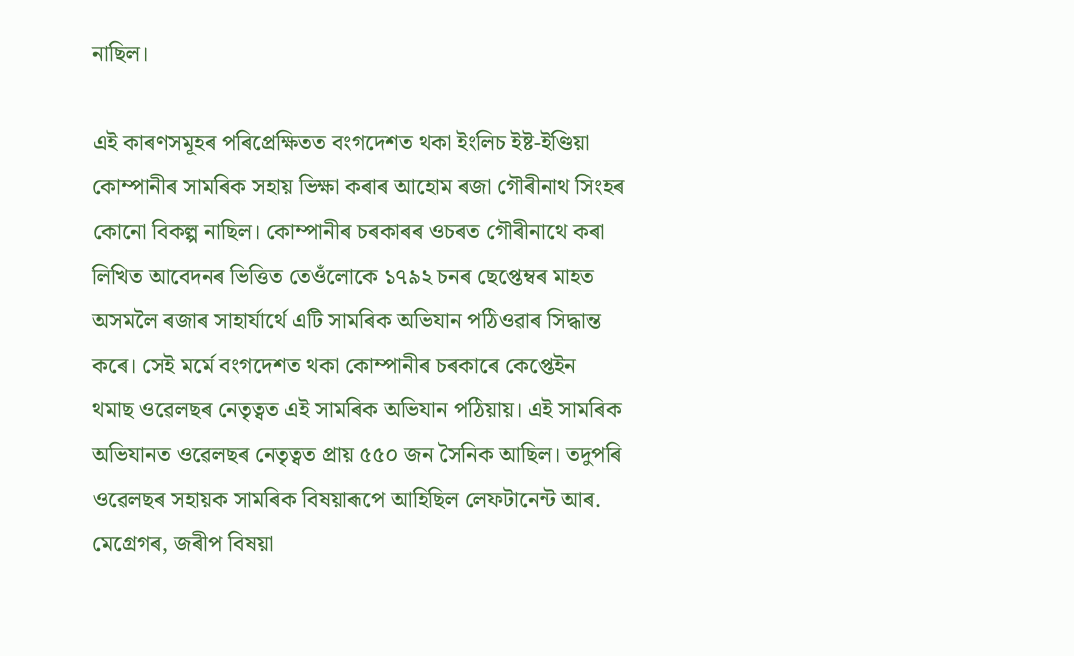নাছিল।

এই কাৰণসমূহৰ পৰিপ্ৰেক্ষিতত বংগদেশত থকা ইংলিচ ইষ্ট-ইণ্ডিয়া কোম্পানীৰ সামৰিক সহায় ভিক্ষা কৰাৰ আহোম ৰজা গৌৰীনাথ সিংহৰ কোনো বিকল্প নাছিল। কোম্পানীৰ চৰকাৰৰ ওচৰত গৌৰীনাথে কৰা লিখিত আবেদনৰ ভিত্তিত তেওঁলোকে ১৭৯২ চনৰ ছেপ্তেম্বৰ মাহত অসমলৈ ৰজাৰ সাহাৰ্যার্থে এটি সামৰিক অভিযান পঠিওৱাৰ সিদ্ধান্ত কৰে। সেই মর্মে বংগদেশত থকা কোম্পানীৰ চৰকাৰে কেপ্তেইন থমাছ ওৱেলছৰ নেতৃত্বত এই সামৰিক অভিযান পঠিয়ায়। এই সামৰিক অভিযানত ওৱেলছৰ নেতৃত্বত প্রায় ৫৫০ জন সৈনিক আছিল। তদুপৰি ওৱেলছৰ সহায়ক সামৰিক বিষয়াৰূপে আহিছিল লেফটানেন্ট আৰ. মেগ্ৰেগৰ, জৰীপ বিষয়া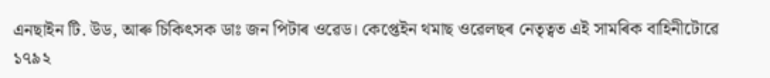এনছাইন টি. উড, আৰু চিকিৎসক ডাঃ জন পিটাৰ ওৱেড। কেপ্তেইন থমাছ ওৱেলছৰ নেতৃত্বত এই সামৰিক বাহিনীটোৱে ১৭৯২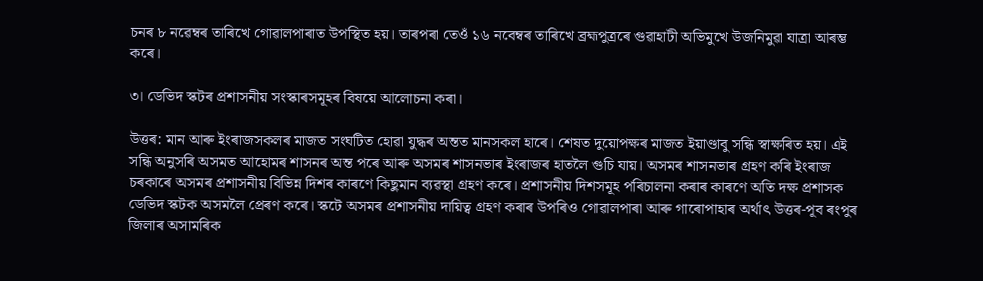চনৰ ৮ নৱেম্বৰ তাৰিখে গোৱালপাৰাত উপস্থিত হয়। তাৰপৰা তেওঁ ১৬ নবেম্বৰ তাৰিখে ব্ৰহ্মপুত্ৰৰে গুৱাহাটী অভিমুখে উজনিমুৱা যাত্ৰা আৰম্ভ কৰে।

৩। ডেভিদ স্কটৰ প্ৰশাসনীয় সংস্কাৰসমূহৰ বিষয়ে আলোচনা কৰা।

উত্তৰ: মান আৰু ইংৰাজসকলৰ মাজত সংঘটিত হোৱা যুদ্ধৰ অন্তত মানসকল হাৰে। শেষত দুয়োপক্ষৰ মাজত ইয়াণ্ডাবু সন্ধি স্বাক্ষৰিত হয়। এই সন্ধি অনুসৰি অসমত আহোমৰ শাসনৰ অন্ত পৰে আৰু অসমৰ শাসনভাৰ ইংৰাজৰ হাতলৈ গুচি যায়। অসমৰ শাসনভাৰ গ্ৰহণ কৰি ইংৰাজ চৰকাৰে অসমৰ প্ৰশাসনীয় বিভিন্ন দিশৰ কাৰণে কিছুমান ব্যৱস্থা গ্রহণ কৰে। প্ৰশাসনীয় দিশসমূহ পৰিচালনা কৰাৰ কাৰণে অতি দক্ষ প্রশাসক ডেভিদ স্কটক অসমলৈ প্ৰেৰণ কৰে। স্কটে অসমৰ প্ৰশাসনীয় দায়িত্ব গ্রহণ কৰাৰ উপৰিও গোৱালপাৰা আৰু গাৰোপাহাৰ অৰ্থাৎ উত্তৰ-পূব ৰংপুৰ জিলাৰ অসামৰিক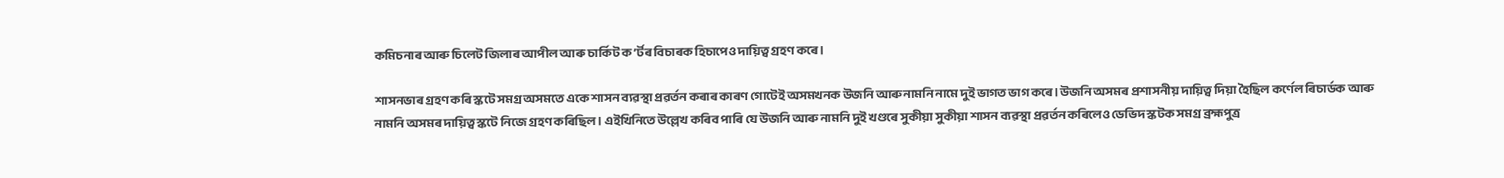কমিচনাৰ আৰু চিলেট জিলাৰ আপীল আৰু চাৰ্কিট ক’ৰ্টৰ বিচাৰক হিচাপেও দায়িত্ব গ্রহণ কৰে।

শাসনভাৰ গ্ৰহণ কৰি স্কটে সমগ্র অসমতে একে শাসন ব্যৱস্থা প্ৰৱৰ্তন কৰাৰ কাৰণ গোটেই অসমখনক উজনি আৰু নামনি নামে দুই ভাগত ভাগ কৰে। উজনি অসমৰ প্রশাসনীয় দায়িত্ব দিয়া হৈছিল কর্ণেল ৰিচাৰ্ডক আৰু নামনি অসমৰ দায়িত্ব স্কটে নিজে গ্রহণ কৰিছিল। এইখিনিতে উল্লেখ কৰিব পাৰি যে উজনি আৰু নামনি দুই খণ্ডৰে সুকীয়া সুকীয়া শাসন ব্যৱস্থা প্ৰৱৰ্তন কৰিলেও ডেভিদ স্কটক সমগ্ৰ ব্ৰহ্মপুত্ৰ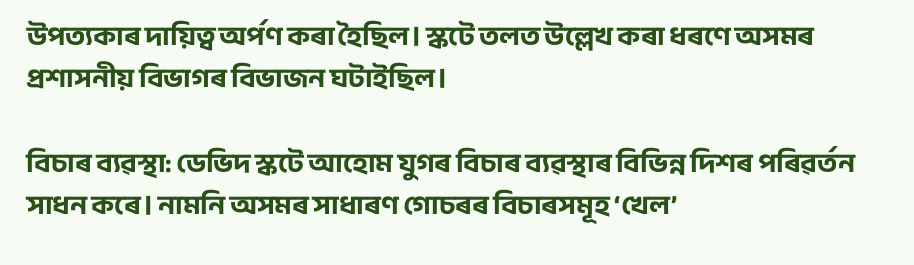উপত্যকাৰ দায়িত্ব অর্পণ কৰা হৈছিল। স্কটে তলত উল্লেখ কৰা ধৰণে অসমৰ প্ৰশাসনীয় বিভাগৰ বিভাজন ঘটাইছিল।

বিচাৰ ব্যৱস্থা: ডেভিদ স্কটে আহোম যুগৰ বিচাৰ ব্যৱস্থাৰ বিভিন্ন দিশৰ পৰিৱৰ্তন সাধন কৰে। নামনি অসমৰ সাধাৰণ গোচৰৰ বিচাৰসমূহ ‘খেল’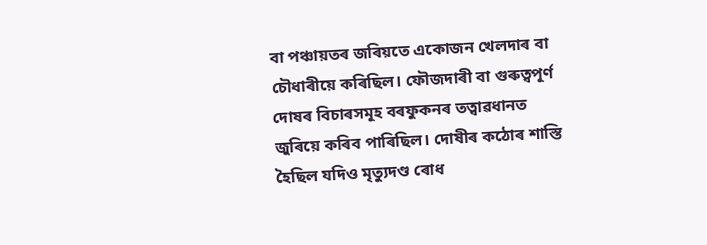বা পঞ্চায়তৰ জৰিয়তে একোজন খেলদাৰ বা চৌধাৰীয়ে কৰিছিল। ফৌজদাৰী বা গুৰুত্বপূৰ্ণ দোষৰ বিচাৰসমূহ বৰফুকনৰ তত্বাৱধানত জুৰিয়ে কৰিব পাৰিছিল। দোষীৰ কঠোৰ শাস্তি হৈছিল যদিও মৃত্যুদণ্ড ৰোধ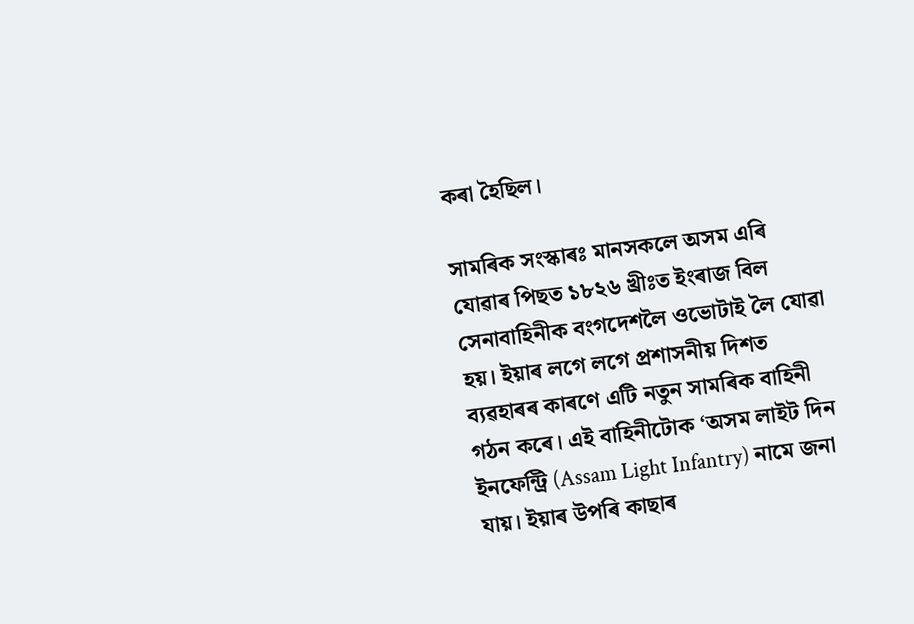কৰা হৈছিল।

সামৰিক সংস্কাৰঃ মানসকলে অসম এৰি যোৱাৰ পিছত ১৮২৬ খ্রীঃত ইংৰাজ বিল সেনাবাহিনীক বংগদেশলৈ ওভোটাই লৈ যোৱা হয়। ইয়াৰ লগে লগে প্রশাসনীয় দিশত ব্যৱহাৰৰ কাৰণে এটি নতুন সামৰিক বাহিনী গঠন কৰে। এই বাহিনীটোক ‘অসম লাইট দিন ইনফেন্ট্রি (Assam Light Infantry) নামে জনা যায়। ইয়াৰ উপৰি কাছাৰ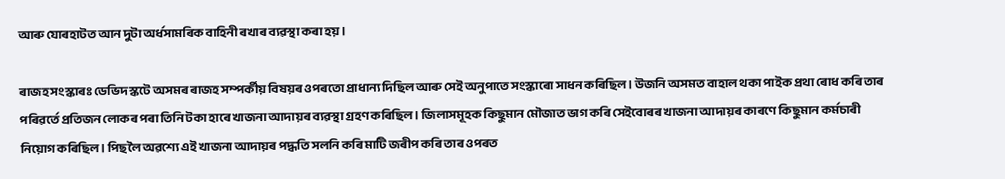আৰু যোৰহাটত আন দুটা অর্ধসামৰিক বাহিনী ৰখাৰ ব্যৱস্থা কৰা হয়।

ৰাজহ সংস্কাৰঃ ডেভিদ স্কটে অসমৰ ৰাজহ সম্পৰ্কীয় বিষয়ৰ ওপৰতো প্রাধান্য দিছিল আৰু সেই অনুপাতে সংস্কাৰো সাধন কৰিছিল। উজনি অসমত বাহাল থকা পাইক প্রথা ৰোধ কৰি তাৰ পৰিৱৰ্তে প্ৰতিজন লোকৰ পৰা তিনি টকা হাৰে খাজনা আদায়ৰ ব্যৱস্থা গ্রহণ কৰিছিল। জিলাসমূহক কিছুমান মৌজাত ভাগ কৰি সেইবোৰৰ খাজনা আদায়ৰ কাৰণে কিছুমান কৰ্মচাৰী নিয়োগ কৰিছিল। পিছলৈ অৱশ্যে এই খাজনা আদায়ৰ পদ্ধতি সলনি কৰি মাটি জৰীপ কৰি তাৰ ওপৰত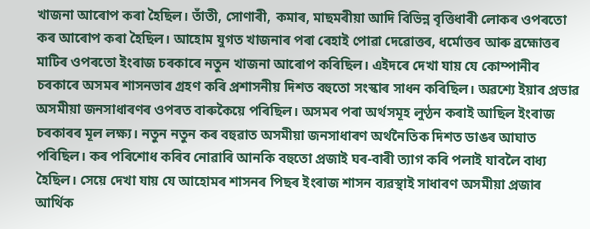খাজনা আৰোপ কৰা হৈছিল। তাঁতী, সোণাৰী, কমাৰ, মাছমৰীয়া আদি বিভিন্ন বৃত্তিধাৰী লোকৰ ওপৰতো কৰ আৰোপ কৰা হৈছিল। আহোম যুগত খাজনাৰ পৰা ৰেহাই পোৱা দেৱোত্তৰ, ধর্মোত্তৰ আৰু ব্রহ্মোত্তৰ মাটিৰ ওপৰতো ইংৰাজ চৰকাৰে নতুন খাজনা আৰোপ কৰিছিল। এইদৰে দেখা যায় যে কোম্পানীৰ চৰকাৰে অসমৰ শাসনভাৰ গ্ৰহণ কৰি প্ৰশাসনীয় দিশত বহুতো সংস্কাৰ সাধন কৰিছিল। অৱশ্যে ইয়াৰ প্ৰভাৱ অসমীয়া জনসাধাৰণৰ ওপৰত বাৰুকৈয়ে পৰিছিল। অসমৰ পৰা অৰ্থসমূহ লুণ্ঠন কৰাই আছিল ইংৰাজ চৰকাৰৰ মূল লক্ষ্য। নতুন নতুন কৰ বহুৱাত অসমীয়া জনসাধাৰণ অর্থনৈতিক দিশত ডাঙৰ আঘাত পৰিছিল। কৰ পৰিশোধ কৰিব নোৱাৰি আনকি বহুতো প্ৰজাই ঘৰ-বাৰী ত্যাগ কৰি পলাই যাবলৈ বাধ্য হৈছিল। সেয়ে দেখা যায় যে আহোমৰ শাসনৰ পিছৰ ইংৰাজ শাসন ব্যৱস্থাই সাধাৰণ অসমীয়া প্ৰজাৰ আৰ্থিক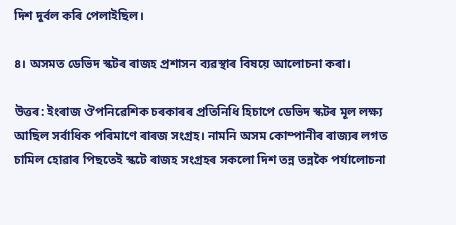দিশ দুৰ্বল কৰি পেলাইছিল।

৪। অসমত ডেভিদ স্কটৰ ৰাজহ প্রশাসন ব্যৱস্থাৰ বিষয়ে আলোচনা কৰা।

উত্তৰ: ইংৰাজ ঔপনিৱেশিক চৰকাৰৰ প্ৰতিনিধি হিচাপে ডেভিদ স্কটৰ মূল লক্ষ্য আছিল সৰ্বাধিক পৰিমাণে ৰাৰজ সংগ্ৰহ। নামনি অসম কোম্পানীৰ ৰাজ্যৰ লগত চামিল হোৱাৰ পিছতেই স্কটে ৰাজহ সংগ্ৰহৰ সকলো দিশ তন্ন তন্নকৈ পৰ্যালোচনা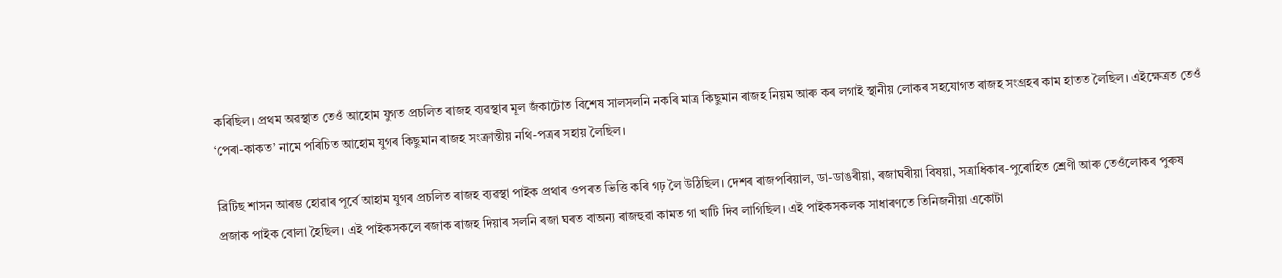কৰিছিল। প্রথম অৱস্থাত তেওঁ আহোম যুগত প্রচলিত ৰাজহ ব্যৱস্থাৰ মূল জঁকাটোত বিশেষ সালসলনি নকৰি মাত্ৰ কিছুমান ৰাজহ নিয়ম আৰু কৰ লগাই স্থানীয় লোকৰ সহযোগত ৰাজহ সংগ্ৰহৰ কাম হাতত লৈছিল। এইক্ষেত্রত তেওঁ ‘পেৰা-কাকত’ নামে পৰিচিত আহোম যুগৰ কিছুমান ৰাজহ সংক্রান্তীয় নথি-পত্ৰৰ সহায় লৈছিল।

ব্ৰিটিছ শাসন আৰম্ভ হোৱাৰ পূৰ্বে আহাম যুগৰ প্ৰচলিত ৰাজহ ব্যৱস্থা পাইক প্ৰথাৰ ওপৰত ভিত্তি কৰি গঢ় লৈ উঠিছিল। দেশৰ ৰাজপৰিয়াল, ডা-ডাঙৰীয়া, ৰজাঘৰীয়া বিষয়া, সত্ৰাধিকাৰ-পুৰোহিত শ্ৰেণী আৰু তেওঁলোকৰ পুৰুষ প্ৰজাক পাইক বোলা হৈছিল। এই পাইকসকলে ৰজাক ৰাজহ দিয়াৰ সলনি ৰজা ঘৰত বাঅন্য ৰাজহুৱা কামত গা খাটি দিব লাগিছিল। এই পাইকসকলক সাধাৰণতে তিনিজনীয়া একোটা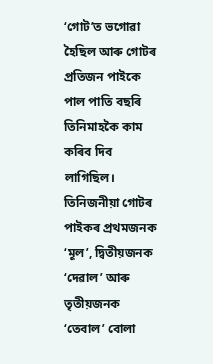‘গোট’ত ভগোৱা হৈছিল আৰু গোটৰ প্ৰতিজন পাইকে পাল পাতি বছৰি তিনিমাহকৈ কাম কৰিব দিব লাগিছিল। তিনিজনীয়া গোটৰ পাইকৰ প্ৰথমজনক ‘মূল’, দ্বিতীয়জনক ‘দেৱাল’ আৰু তৃতীয়জনক ‘তেবাল’ বোলা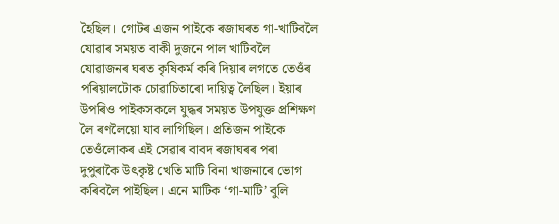হৈছিল। গোটৰ এজন পাইকে ৰজাঘৰত গা-খাটিবলৈ যোৱাৰ সময়ত বাকী দুজনে পাল খাটিবলৈ যোৱাজনৰ ঘৰত কৃষিকৰ্ম কৰি দিয়াৰ লগতে তেওঁৰ পৰিয়ালটোক চোৱাচিতাৰো দায়িত্ব লৈছিল। ইয়াৰ উপৰিও পাইকসকলে যুদ্ধৰ সময়ত উপযুক্ত প্রশিক্ষণ লৈ ৰণলৈয়ো যাব লাগিছিল। প্রতিজন পাইকে তেওঁলোকৰ এই সেৱাৰ বাবদ ৰজাঘৰৰ পৰা দুপুৰাকৈ উৎকৃষ্ট খেতি মাটি বিনা খাজনাৰে ভোগ কৰিবলৈ পাইছিল। এনে মাটিক ‘গা-মাটি’ বুলি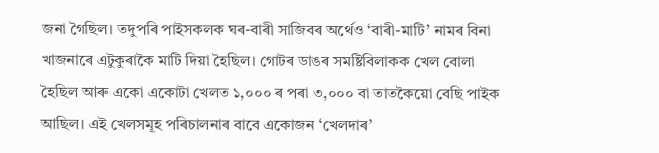জনা গৈছিল। তদুপৰি পাইসকলক ঘৰ-বাৰী সাজিবৰ অৰ্থেও ‘বাৰী-মাটি’ নামৰ বিনা খাজনাৰে এটুকুৰাকৈ মাটি দিয়া হৈছিল। গোটৰ ডাঙৰ সমষ্টিবিলাকক খেল বোলা হৈছিল আৰু একো একোটা খেলত ১,০০০ ৰ পৰা ৩,০০০ বা তাতকৈয়ো বেছি পাইক আছিল। এই খেলসমূহ পৰিচালনাৰ বাবে একোজন ‘খেলদাৰ’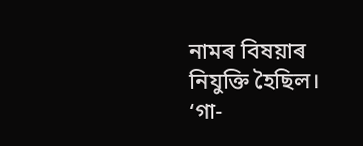নামৰ বিষয়াৰ নিযুক্তি হৈছিল। ‘গা-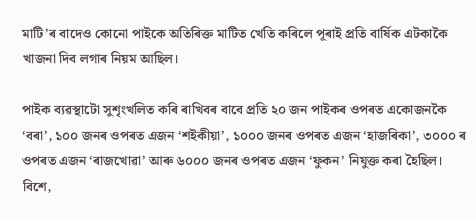মাটি’ৰ বাদেও কোনো পাইকে অতিৰিক্ত মাটিত খেতি কৰিলে পূৰাই প্রতি বার্ষিক এটকাকৈ খাজনা দিব লগাৰ নিয়ম আছিল।

পাইক ব্যৱস্থাটো সুশৃংখলিত কৰি ৰাখিবৰ বাবে প্ৰতি ২০ জন পাইকৰ ওপৰত একোজনকৈ ‘বৰা’, ১০০ জনৰ ওপৰত এজন ‘শইকীয়া’, ১০০০ জনৰ ওপৰত এজন ‘হাজৰিকা’, ৩০০০ ৰ ওপৰত এজন ‘ৰাজখোৱা’ আৰু ৬০০০ জনৰ ওপৰত এজন ‘ফুকন’ নিযুক্ত কৰা হৈছিল। বিশে,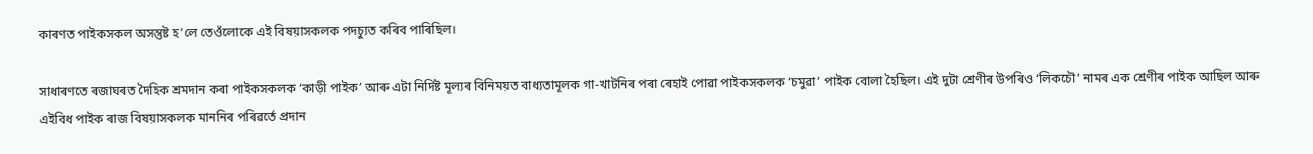কাৰণত পাইকসকল অসন্তুষ্ট হ’লে তেওঁলোকে এই বিষয়াসকলক পদচ্যুত কৰিব পাৰিছিল।

সাধাৰণতে ৰজাঘৰত দৈহিক শ্রমদান কৰা পাইকসকলক ‘কাড়ী পাইক’ আৰু এটা নির্দিষ্ট মূল্যৰ বিনিময়ত বাধ্যতামূলক গা-খাটনিৰ পৰা ৰেহাই পোৱা পাইকসকলক ‘চমুৱা’ পাইক বোলা হৈছিল। এই দুটা শ্ৰেণীৰ উপৰিও ‘লিকচৌ’ নামৰ এক শ্ৰেণীৰ পাইক আছিল আৰু এইবিধ পাইক ৰাজ বিষয়াসকলক মাননিৰ পৰিৱৰ্তে প্ৰদান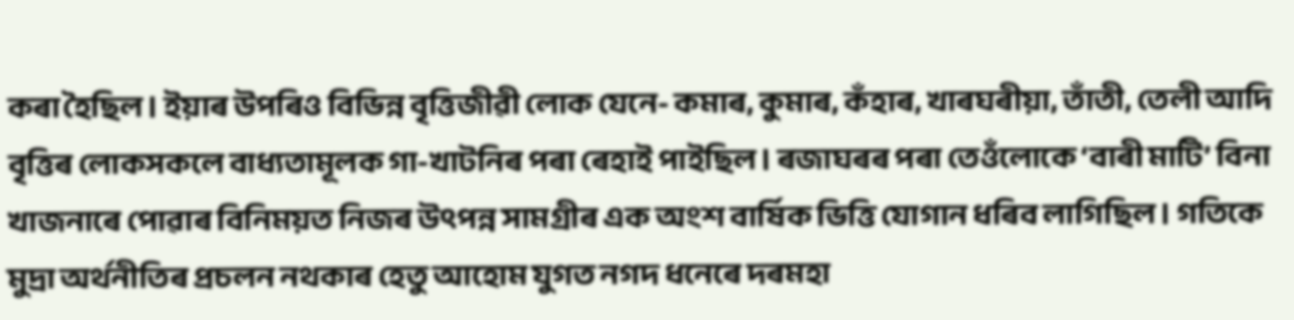কৰা হৈছিল। ইয়াৰ উপৰিও বিভিন্ন বৃত্তিজীৱী লোক যেনে- কমাৰ, কুমাৰ, কঁহাৰ, খাৰঘৰীয়া, তাঁতী, তেলী আদি বৃত্তিৰ লোকসকলে বাধ্যতামূলক গা-খাটনিৰ পৰা ৰেহাই পাইছিল। ৰজাঘৰৰ পৰা তেওঁলোকে ‘বাৰী মাটি’ বিনা খাজনাৰে পোৱাৰ বিনিময়ত নিজৰ উৎপন্ন সামগ্ৰীৰ এক অংশ বার্ষিক ভিত্তি যোগান ধৰিব লাগিছিল। গতিকে মুদ্রা অৰ্থনীতিৰ প্ৰচলন নথকাৰ হেতু আহোম যুগত নগদ ধনেৰে দৰমহা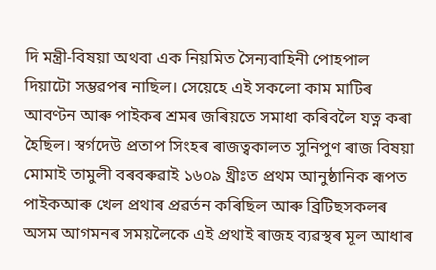দি মন্ত্ৰী-বিষয়া অথবা এক নিয়মিত সৈন্যবাহিনী পোহপাল দিয়াটো সম্ভৱপৰ নাছিল। সেয়েহে এই সকলো কাম মাটিৰ আবণ্টন আৰু পাইকৰ শ্ৰমৰ জৰিয়তে সমাধা কৰিবলৈ যত্ন কৰা হৈছিল। স্বৰ্গদেউ প্রতাপ সিংহৰ ৰাজত্বকালত সুনিপুণ ৰাজ বিষয়া মোমাই তামুলী বৰবৰুৱাই ১৬০৯ খ্রীঃত প্রথম আনুষ্ঠানিক ৰূপত পাইকআৰু খেল প্ৰথাৰ প্ৰৱৰ্তন কৰিছিল আৰু ব্ৰিটিছসকলৰ অসম আগমনৰ সময়লৈকে এই প্রথাই ৰাজহ ব্যৱস্থৰ মূল আধাৰ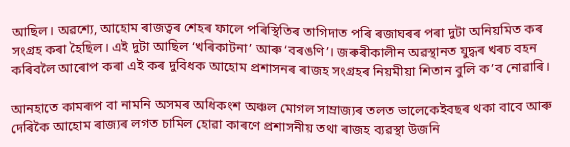আছিল। অৱশ্যে, আহোম ৰাজত্বৰ শেহৰ ফালে পৰিস্থিতিৰ তাগিদাত পৰি ৰজাঘৰৰ পৰা দুটা অনিয়মিত কৰ সংগ্ৰহ কৰা হৈছিল। এই দুটা আছিল ‘খৰিকাটনা’ আৰু ‘বৰঙণি’। জৰুৰীকালীন অৱস্থানত যুদ্ধৰ খৰচ বহন কৰিবলৈ আৰোপ কৰা এই কৰ দুবিধক আহোম প্ৰশাসনৰ ৰাজহ সংগ্ৰহৰ নিয়মীয়া শিতান বুলি ক’ব নোৱাৰি।

আনহাতে কামৰূপ বা নামনি অসমৰ অধিকংশ অঞ্চল মোগল সাম্ৰাজ্যৰ তলত ভালেকেইবছৰ থকা বাবে আৰু দেৰিকৈ আহোম ৰাজ্যৰ লগত চামিল হোৱা কাৰণে প্রশাসনীয় তথা ৰাজহ ব্যৱস্থা উজনি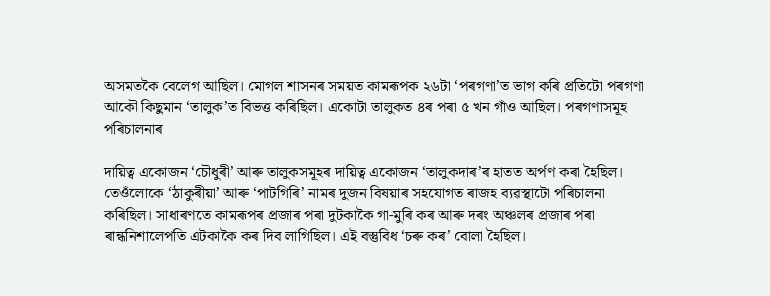অসমতকৈ বেলেগ আছিল। মোগল শাসনৰ সময়ত কামৰূপক ২৬টা ‘পৰগণা’ত ভাগ কৰি প্ৰতিটো পৰগণা আকৌ কিছুমান ‘তালুক’ত বিভত্ত কৰিছিল। একোটা তালুকত ৪ৰ পৰা ৫ খন গাঁও আছিল। পৰগণাসমূহ পৰিচালনাৰ

দায়িত্ব একোজন ‘চৌধুৰী’ আৰু তালুকসমূহৰ দায়িত্ব একোজন ‘তালুকদাৰ’ৰ হাতত অর্পণ কৰা হৈছিল। তেওঁলোকে ‘ঠাকুৰীয়া’ আৰু ‘পাটগিৰি’ নামৰ দুজন বিষয়াৰ সহযোগত ৰাজহ ব্যৱস্থাটো পৰিচালনা কৰিছিল। সাধাৰণতে কামৰূপৰ প্ৰজাৰ পৰা দুটকাকৈ গা-মুৰি কৰ আৰু দৰং অঞ্চলৰ প্ৰজাৰ পৰা ৰান্ধনিশালেপতি এটকাকৈ কৰ দিব লাগিছিল। এই বস্তুবিধ ‘চৰু কৰ’ বোলা হৈছিল।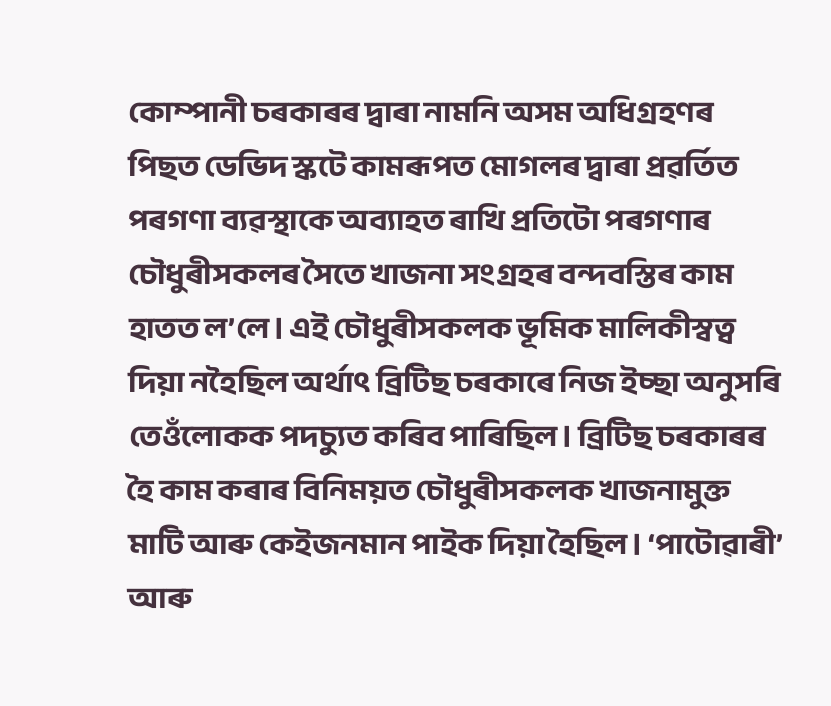কোম্পানী চৰকাৰৰ দ্বাৰা নামনি অসম অধিগ্রহণৰ পিছত ডেভিদ স্কটে কামৰূপত মোগলৰ দ্বাৰা প্ৰৱৰ্তিত পৰগণা ব্যৱস্থাকে অব্যাহত ৰাখি প্ৰতিটো পৰগণাৰ চৌধুৰীসকলৰ সৈতে খাজনা সংগ্ৰহৰ বন্দবস্তিৰ কাম হাতত ল’লে। এই চৌধুৰীসকলক ভূমিক মালিকীস্বত্ব দিয়া নহৈছিল অর্থাৎ ব্রিটিছ চৰকাৰে নিজ ইচ্ছা অনুসৰি তেওঁলোকক পদচ্যুত কৰিব পাৰিছিল। ব্ৰিটিছ চৰকাৰৰ হৈ কাম কৰাৰ বিনিময়ত চৌধুৰীসকলক খাজনামুক্ত মাটি আৰু কেইজনমান পাইক দিয়া হৈছিল। ‘পাটোৱাৰী’ আৰু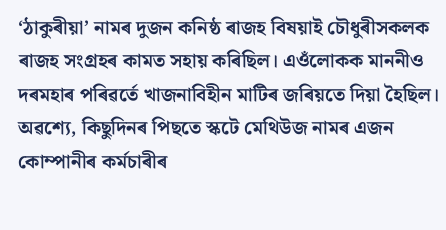‘ঠাকুৰীয়া’ নামৰ দুজন কনিষ্ঠ ৰাজহ বিষয়াই চৌধুৰীসকলক ৰাজহ সংগ্ৰহৰ কামত সহায় কৰিছিল। এওঁলোকক মাননীও দৰমহাৰ পৰিৱৰ্তে খাজনাবিহীন মাটিৰ জৰিয়তে দিয়া হৈছিল। অৱশ্যে, কিছুদিনৰ পিছতে স্কটে মেথিউজ নামৰ এজন কোম্পানীৰ কৰ্মচাৰীৰ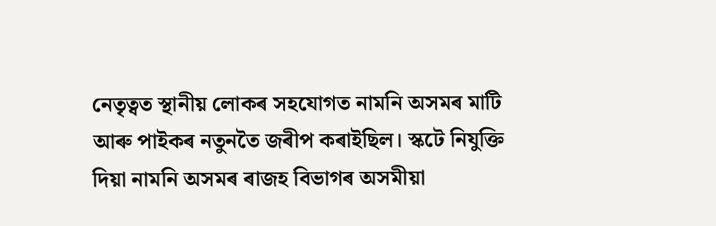নেতৃত্বত স্থানীয় লোকৰ সহযোগত নামনি অসমৰ মাটি আৰু পাইকৰ নতুনতৈ জৰীপ কৰাইছিল। স্কটে নিযুক্তি দিয়া নামনি অসমৰ ৰাজহ বিভাগৰ অসমীয়া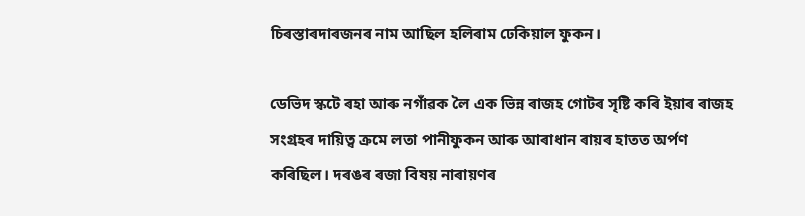চিৰস্তাৰদাৰজনৰ নাম আছিল হলিৰাম ঢেকিয়াল ফুকন।

ডেভিদ স্কটে ৰহা আৰু নগাঁৱক লৈ এক ভিন্ন ৰাজহ গোটৰ সৃষ্টি কৰি ইয়াৰ ৰাজহ সংগ্ৰহৰ দায়িত্ব ক্রমে লতা পানীফুকন আৰু আৰাধান ৰায়ৰ হাতত অর্পণ কৰিছিল। দৰঙৰ ৰজা বিষয় নাৰায়ণৰ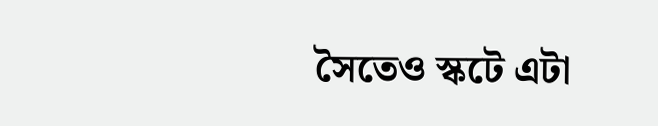সৈতেও স্কটে এটা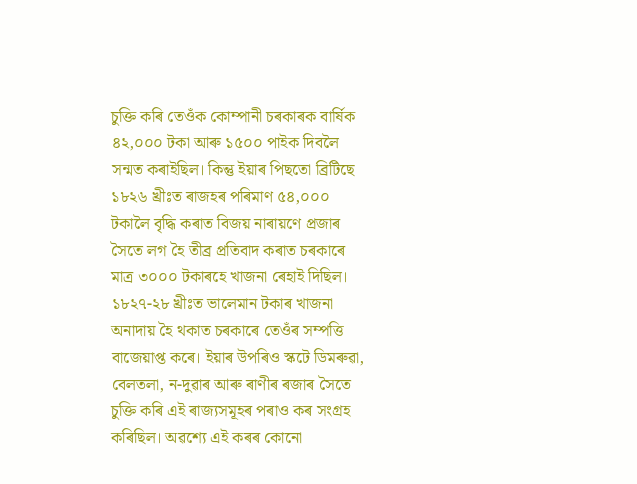চুক্তি কৰি তেওঁক কোম্পানী চৰকাৰক বার্ষিক ৪২,০০০ টকা আৰু ১৫০০ পাইক দিবলৈ সন্মত কৰাইছিল। কিন্তু ইয়াৰ পিছতো ব্ৰিটিছে ১৮২৬ খ্ৰীঃত ৰাজহৰ পৰিমাণ ৫৪,০০০ টকালৈ বৃদ্ধি কৰাত বিজয় নাৰায়ণে প্ৰজাৰ সৈতে লগ হৈ তীব্র প্রতিবাদ কৰাত চৰকাৰে মাত্র ৩০০০ টকাৰহে খাজনা ৰেহাই দিছিল। ১৮২৭-২৮ খ্রীঃত ভালেমান টকাৰ খাজনা অনাদায় হৈ থকাত চৰকাৰে তেওঁৰ সম্পত্তি বাজেয়াপ্ত কৰে। ইয়াৰ উপৰিও স্কটে ডিমৰুৱা, বেলতলা, ন-দুৱাৰ আৰু ৰাণীৰ ৰজাৰ সৈতে চুক্তি কৰি এই ৰাজ্যসমূহৰ পৰাও কৰ সংগ্ৰহ কৰিছিল। অৱশ্যে এই কৰৰ কোনো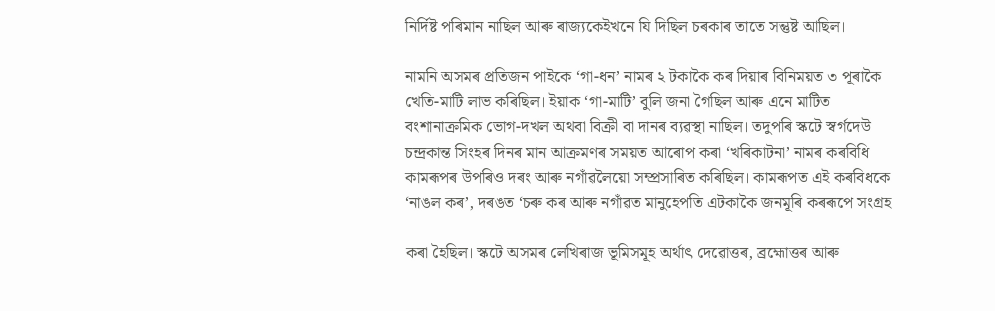নির্দিষ্ট পৰিমান নাছিল আৰু ৰাজ্যকেইখনে যি দিছিল চৰকাৰ তাতে সন্তুষ্ট আছিল।

নামনি অসমৰ প্ৰতিজন পাইকে ‘গা-ধন’ নামৰ ২ টকাকৈ কৰ দিয়াৰ বিনিময়ত ৩ পূৰাকৈ খেতি-মাটি লাভ কৰিছিল। ইয়াক ‘গা-মাটি’ বুলি জনা গৈছিল আৰু এনে মাটিত বংশানাক্রমিক ভোগ-দখল অথবা বিক্রী বা দানৰ ব্যৱস্থা নাছিল। তদুপৰি স্কটে স্বৰ্গদেউ চন্দ্ৰকান্ত সিংহৰ দিনৰ মান আক্ৰমণৰ সময়ত আৰোপ কৰা ‘খৰিকাটনা’ নামৰ কৰবিধি কামৰূপৰ উপৰিও দৰং আৰু নগাঁৱলৈয়ো সম্প্ৰসাৰিত কৰিছিল। কামৰূপত এই কৰবিধকে ‘নাঙল কৰ’, দৰঙত ‘চৰু কৰ আৰু নগাঁৱত মানুহেপতি এটকাকৈ জনমূৰি কৰৰূপে সংগ্ৰহ

কৰা হৈছিল। স্কটে অসমৰ লেখিৰাজ ভূমিসমূহ অৰ্থাৎ দেৱোত্তৰ, ব্রহ্মোত্তৰ আৰু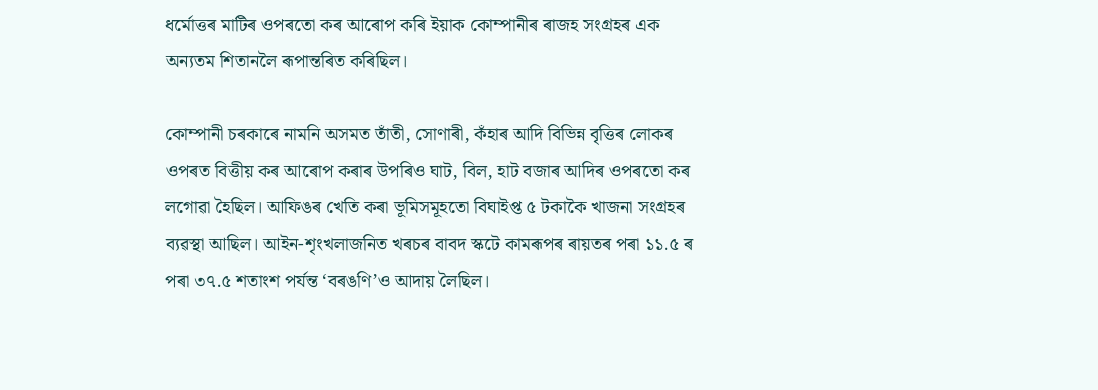ধর্মোত্তৰ মাটিৰ ওপৰতো কৰ আৰোপ কৰি ইয়াক কোম্পানীৰ ৰাজহ সংগ্ৰহৰ এক অন্যতম শিতানলৈ ৰূপান্তৰিত কৰিছিল।

কোম্পানী চৰকাৰে নামনি অসমত তাঁতী, সোণাৰী, কঁহাৰ আদি বিভিন্ন বৃত্তিৰ লোকৰ ওপৰত বিত্তীয় কৰ আৰোপ কৰাৰ উপৰিও ঘাট, বিল, হাট বজাৰ আদিৰ ওপৰতো কৰ লগোৱা হৈছিল। আফিঙৰ খেতি কৰা ভূমিসমূহতো বিঘাইপ্ত ৫ টকাকৈ খাজনা সংগ্ৰহৰ ব্যৱস্থা আছিল। আইন-শৃংখলাজনিত খৰচৰ বাবদ স্কটে কামৰূপৰ ৰায়তৰ পৰা ১১.৫ ৰ পৰা ৩৭.৫ শতাংশ পর্যন্ত ‘বৰঙণি’ও আদায় লৈছিল।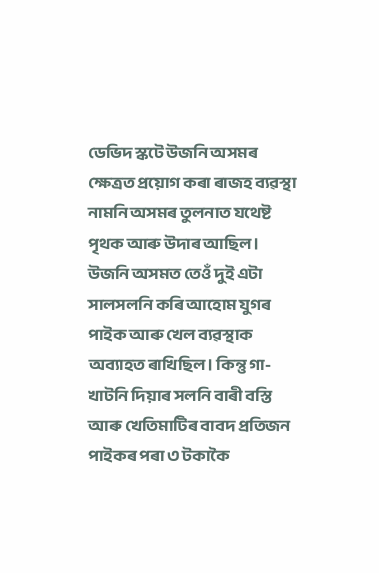ডেভিদ স্কটে উজনি অসমৰ ক্ষেত্ৰত প্ৰয়োগ কৰা ৰাজহ ব্যৱস্থা নামনি অসমৰ তুলনাত যথেষ্ট পৃথক আৰু উদাৰ আছিল। উজনি অসমত তেওঁ দুই এটা সালসলনি কৰি আহোম যুগৰ পাইক আৰু খেল ব্যৱস্থাক অব্যাহত ৰাখিছিল। কিন্তু গা-খাটনি দিয়াৰ সলনি বাৰী বস্তি আৰু খেতিমাটিৰ বাবদ প্ৰতিজন পাইকৰ পৰা ৩ টকাকৈ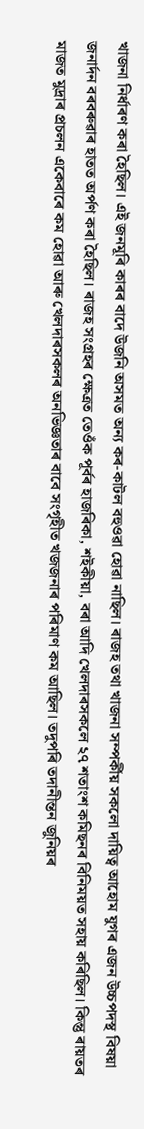খাজনা নিৰ্ধাৰণ কৰা হৈছিল। এই জনমূৰি কাৰৰ বাদে উজনি অসমত অন্য কৰ-কাটল বহুওৱা হোৱা নাছিল। ৰাজহ তথা খাজনা সম্পর্কীয় সকলো দায়িত্ব আহোম যুগৰ এজন উচ্চপদস্থ বিষয়া জনার্দন বৰবৰুৱাৰ হাতত অর্পণ কৰা হৈছিল। ৰাজহ সংগ্ৰহৰ ক্ষেত্ৰত তেওঁক পূৰ্বৰ হাজৰিকা, শইকীয়া, বৰা আদি খেলদাৰসকলে ২৭ শতাংশ কমিছনৰ বিনিময়ত সহায় কৰিছিল। কিন্তু ৰায়তৰ মাজত মুদ্ৰাৰ প্ৰচলন একেবাৰে কম হোৱা আৰু খেলদাৰসকলৰ অনভিজ্ঞতাৰ বাবে সংগৃহীত খজজনাৰ পৰিমাণ কম আছিল। তদুপৰি তদানীন্তন জুনিয়ৰ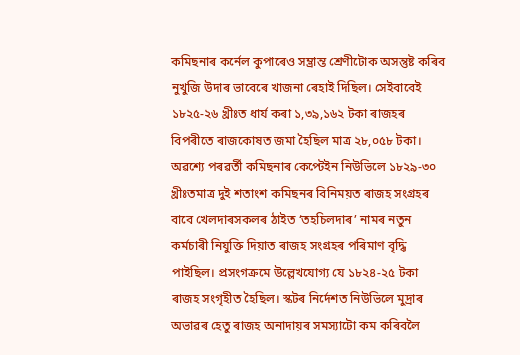কমিছনাৰ কর্নেল কুপাৰেও সম্ভ্রান্ত শ্ৰেণীটোক অসন্তুষ্ট কৰিব নুখুজি উদাৰ ভাবেৰে খাজনা ৰেহাই দিছিল। সেইবাবেই ১৮২৫-২৬ খ্রীঃত ধার্য কৰা ১,৩৯,১৬২ টকা ৰাজহৰ বিপৰীতে ৰাজকোষত জমা হৈছিল মাত্র ২৮,০৫৮ টকা। অৱশ্যে পৰৱৰ্তী কমিছনাৰ কেপ্টেইন নিউভিলে ১৮২৯-৩০ খ্রীঃতমাত্র দুই শতাংশ কমিছনৰ বিনিময়ত ৰাজহ সংগ্ৰহৰ বাবে খেলদাৰসকলৰ ঠাইত ‘তহচিলদাৰ’ নামৰ নতুন কৰ্মচাৰী নিযুক্তি দিয়াত ৰাজহ সংগ্ৰহৰ পৰিমাণ বৃদ্ধি পাইছিল। প্রসংগক্রমে উল্লেখযোগ্য যে ১৮২৪-২৫ টকা ৰাজহ সংগৃহীত হৈছিল। স্কটৰ নিৰ্দেশত নিউভিলে মুদ্ৰাৰ অভাৱৰ হেতু ৰাজহ অনাদায়ৰ সমস্যাটো কম কৰিবলৈ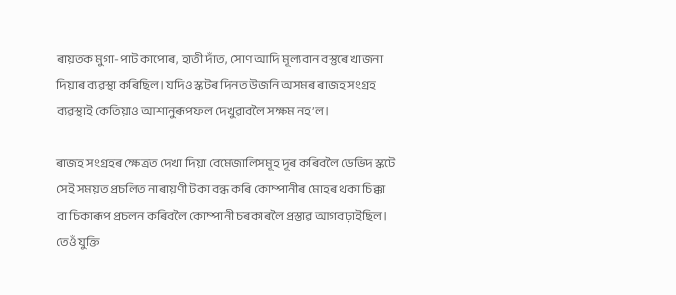ৰায়তক মুগা-পাট কাপোৰ, হাতী দাঁত, সোণ আদি মূল্যবান বস্তুৰে খাজনা দিয়াৰ ব্যৱস্থা কৰিছিল। যদিও স্কটৰ দিনত উজনি অসমৰ ৰাজহ সংগ্ৰহ ব্যৱস্থাই কেতিয়াও আশানুৰূপফল দেখুৱাবলৈ সক্ষম নহ’ল।

ৰাজহ সংগ্ৰহৰ ক্ষেত্ৰত দেখা দিয়া বেমেজালিসমূহ দূৰ কৰিবলৈ ডেভিদ স্কটে সেই সময়ত প্রচলিত নাৰায়ণী টকা বন্ধ কৰি কোম্পানীৰ মোহৰ থকা চিক্কা বা চিকাৰূপ প্রচলন কৰিবলৈ কোম্পানী চৰকাৰলৈ প্ৰস্তাৱ আগবঢ়াইছিল। তেওঁ যুক্তি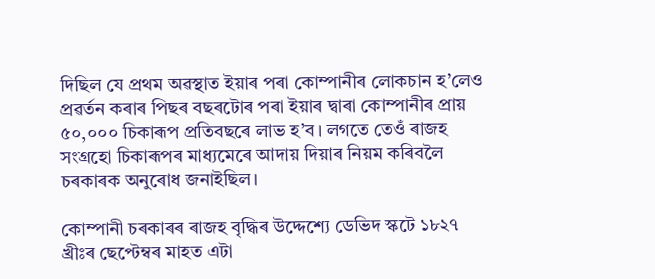দিছিল যে প্ৰথম অৱস্থাত ইয়াৰ পৰা কোম্পানীৰ লোকচান হ’লেও প্ৰৱৰ্তন কৰাৰ পিছৰ বছৰটোৰ পৰা ইয়াৰ দ্বাৰা কোম্পানীৰ প্ৰায় ৫০,০০০ চিকাৰূপ প্রতিবছৰে লাভ হ’ব। লগতে তেওঁ ৰাজহ সংগ্রহো চিকাৰূপৰ মাধ্যমেৰে আদায় দিয়াৰ নিয়ম কৰিবলৈ চৰকাৰক অনুৰোধ জনাইছিল।

কোম্পানী চৰকাৰৰ ৰাজহ বৃদ্ধিৰ উদ্দেশ্যে ডেভিদ স্কটে ১৮২৭ খ্রীঃৰ ছেপ্টেম্বৰ মাহত এটা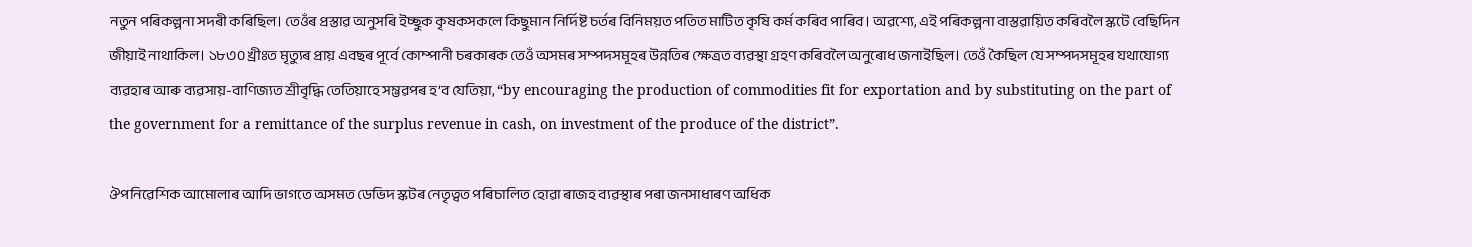নতুন পৰিকল্পনা সদৰী কৰিছিল। তেওঁৰ প্ৰস্তাৱ অনুসৰি ইচ্ছুক কৃষকসকলে কিছুমান নির্দিষ্ট চৰ্তৰ বিনিময়ত পতিত মাটিত কৃষি কৰ্ম কৰিব পাৰিব। অৱশ্যে, এই পৰিকল্পনা বাস্তৱায়িত কৰিবলৈ স্কটে বেছিদিন জীয়াই নাথাকিল। ১৮৩০ খ্রীঃত মৃত্যুৰ প্রায় এবছৰ পূৰ্বে কোম্পানী চৰকাৰক তেওঁ অসমৰ সম্পদসমূহৰ উন্নতিৰ ক্ষেত্ৰত ব্যৱস্থা গ্ৰহণ কৰিবলৈ অনুৰোধ জনাইছিল। তেওঁ কৈছিল যে সম্পদসমূহৰ যথাযোগ্য ব্যৱহাৰ আৰু ব্যৱসায়-বাণিজ্যত শ্রীবৃদ্ধি তেতিয়াহে সম্ভৱপৰ হ’ব যেতিয়া, “by encouraging the production of commodities fit for exportation and by substituting on the part of the government for a remittance of the surplus revenue in cash, on investment of the produce of the district”.

ঔপনিৱেশিক আমোলাৰ আদি ভাগতে অসমত ডেভিদ স্কটৰ নেতৃত্বত পৰিচালিত হোৱা ৰাজহ ব্যৱস্থাৰ পৰা জনসাধাৰণ অধিক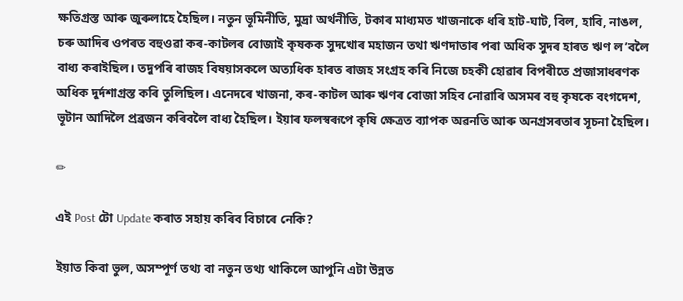ক্ষতিগ্রস্ত আৰু জুৰুলাহে হৈছিল। নতুন ভূমিনীতি, মুদ্রা অর্থনীতি, টকাৰ মাধ্যমত খাজনাকে ধৰি হাট-ঘাট, বিল, হাবি, নাঙল, চৰু আদিৰ ওপৰত বহুওৱা কৰ-কাটলৰ বোজাই কৃষকক সুদখোৰ মহাজন তথা ঋণদাতাৰ পৰা অধিক সুদৰ হাৰত ঋণ ল’বলৈ বাধ্য কৰাইছিল। তদুপৰি ৰাজহ বিষয়াসকলে অত্যধিক হাৰত ৰাজহ সংগ্ৰহ কৰি নিজে চহকী হোৱাৰ বিপৰীতে প্ৰজাসাধৰণক অধিক দুর্দশাগ্রস্ত কৰি তুলিছিল। এনেদৰে খাজনা, কৰ-কাটল আৰু ঋণৰ বোজা সহিব নোৱাৰি অসমৰ বহু কৃষকে বংগদেশ, ভূটান আদিলৈ প্ৰব্ৰজন কৰিবলৈ বাধ্য হৈছিল। ইয়াৰ ফলস্বৰূপে কৃষি ক্ষেত্ৰত ব্যাপক অৱনতি আৰু অনগ্ৰসৰতাৰ সূচনা হৈছিল।

✏

এই Post টো Update কৰাত সহায় কৰিব বিচাৰে নেকি?

ইয়াত কিবা ভুল, অসম্পূৰ্ণ তথ্য বা নতুন তথ্য থাকিলে আপুনি এটা উন্নত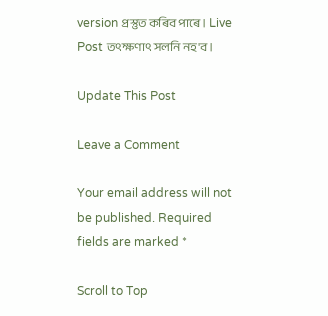version প্ৰস্তুত কৰিব পাৰে। Live Post তৎক্ষণাৎ সলনি নহ'ব।

Update This Post

Leave a Comment

Your email address will not be published. Required fields are marked *

Scroll to Top